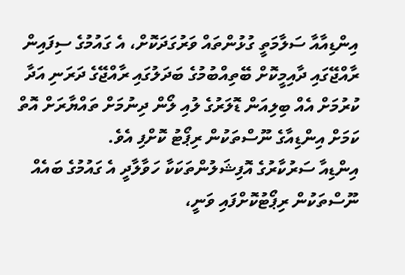އިންޑިއާއާ ސަލާމަތީ ގުޅުންތައް ވަރުގަދަކޮށް، އެ ގައުމުގެ ސިފައިން ރާއްޖޭގައި ދާއިމީކޮށް ބޭތިއްބުމުގެ ބަދަލުގައި ރާއްޖޭގެ ދަރަނި އަދާ ކުރުމަށް އެއް ބިލިއަން ޑޮލަރުގެ ލުއި ލޯން ދިނުމަށް ތައްޔާރަށް އޮތް ކަމަށް އިންޑިއާގެ ނޫސްތަކުން ރިޕޯޓު ކޮށްފި އެވެ.
އިންޑިއާ ސަރުކާރުގެ އޮފިޝަލުންތަކަކާ ހަވާލާދީ އެ ގައުމުގެ ބައެއް ނޫސްތަކުން ރިޕޯޓުކޮށްފައި ވަނީ،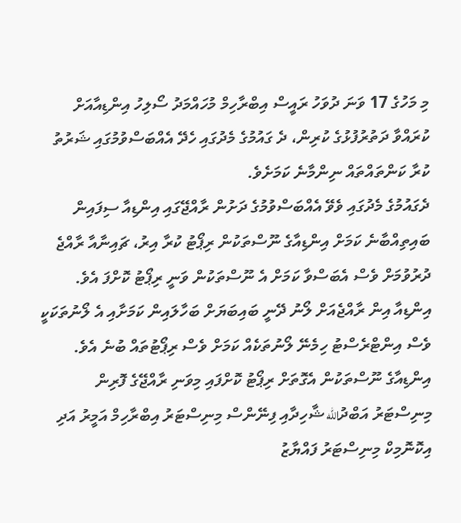މި މަހުގެ 17 ވަނަ ދުވަހު ރައީސް އިބްރާހިމް މުހައްމަދު ސޯލިހު އިންޑިއާއަށް ކުރައްވާ ދަތުރުފުޅުގެ ކުރިން، ދެ ގައުމުގެ މެދުގައި ހެދޭ އެއްބަސްވުމުގައި ޝަރުތު ކުރާ ކަންތައްތައް ނިންމާނެ ކަމަށެވެ.
ދެގައުމުގެ މެދުގައި ވެވޭ އެއްބަސްވުމުގެ ދަށުން ރާއްޖޭގައި އިންޑިއާ ސިފައިން ބައިތިއްބާނެ ކަމަށް އިންޑިއާގެ ނޫސްތަކުން ރިޕޯޓު ކުރާ އިރު، ޗައިނާއާ ރާއްޖެ ދުރުވުމަށް ވެސް އެބަސްވާ ކަމަށް އެ ނޫސްތަކުން ވަނީ ރިޕޯޓު ކޮށްފަ އެވެ.
އިންޑިއާ އިން ރާއްޖެއަށް ލޯނު ދޭނީ ބައިބަޔަށް ބަހާލައިން ކަމަށާއި އެ ލޯނުތަކަކީ ވެސް އިންޓްރެސްޓު ހިމެނޭ ލޯނުތަކެއް ކަމަށް ވެސް ރިޕޯޓުތައް ބުނެ އެވެ.
އިންޑިއާގެ ނޫސްތަކުން އެގޮތަށް ރިޕޯޓު ކޮށްފައި މިވަނި ރާއްޖޭގެ ފޮރިން މިނިސްޓަރު އަބްދުالله ޝާހިދާއި ފިނޭންސް މިނިސްޓަރު އިބްރާހިމް އަމީރު އަދި އިކޮނޮމިކް މިނިސްޓަރު ފައްޔާޒު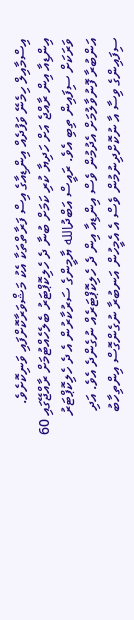އިސްމާއިލް ހިމެނޭ ވަފުދެއް އިންޑިއާގެ އިސް ފަރާތްތަކާ އެކު މަޝްވަރާކޮށްފައި ވަނިކޮށެވެ.
އިންޑިއާ އިން ރާއްޖެ އަށް ހަދިޔާ ކުރި ކަމަށް ބުނާ ދެ ހެލިކޮޕްޓަރު ބެލެހެއްޓުމަށް ރާއްޖޭގައި 60 ވަރަކަށް ސިފައިން ތިބި އެވެ. ރައީސް އަބްދުالله ޔާމީންގެ ސަރުކާރުން އެ ދެ ހެލިކޮޕްޓަރު އަންބުރާ ފޮނުވާލުމަށް އެދުމުން ވެސް އިންޑިއާ އިން ދެ ހެލިކޮޕްޓަރެއް ނުގެންދެ އެވެ. އަދި ސިފައިންގެ ވިސާ އާ ނުކޮށްދިނުމުން ވެސް އެ އެމީހުން އަނބުރާ ނުގެންގޮސް އިންތިހާބު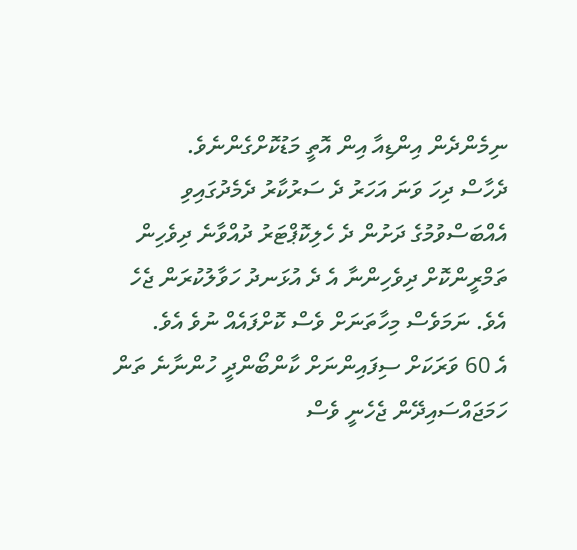ނިމެންދެން އިންޑިއާ އިން އޮތީ މަޑުކޮށްގެންނެވެ.
ދެހާސް ދިހަ ވަނަ އަހަރު ދެ ސަރުކާރު ދެމެދުގައިވި އެއްބަސްވުމުގެ ދަށުން ދެ ހެލިކޮޕްޓަރު ދުއްވާނެ ދިވެހިން ތަމްރީންކޮށް ދިވެހިންނާ އެ ދެ އުޅަނދު ހަވާލުކުރަން ޖެހެ އެވެ. ނަމަވެސް މިހާތަނަށް ވެސް ކޮށްފައެއް ނުވެ އެވެ.
އެ 60 ވަރަކަށް ސިފައިންނަށް ކާންބޯންދީ ހުންނާނެ ތަން ހަމަޖައްސައިދޭން ޖެހެނީ ވެސް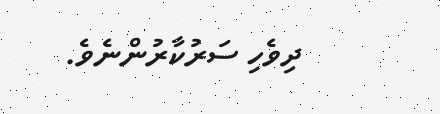ދިވެހި ސަރުކާރުންނެވެ.